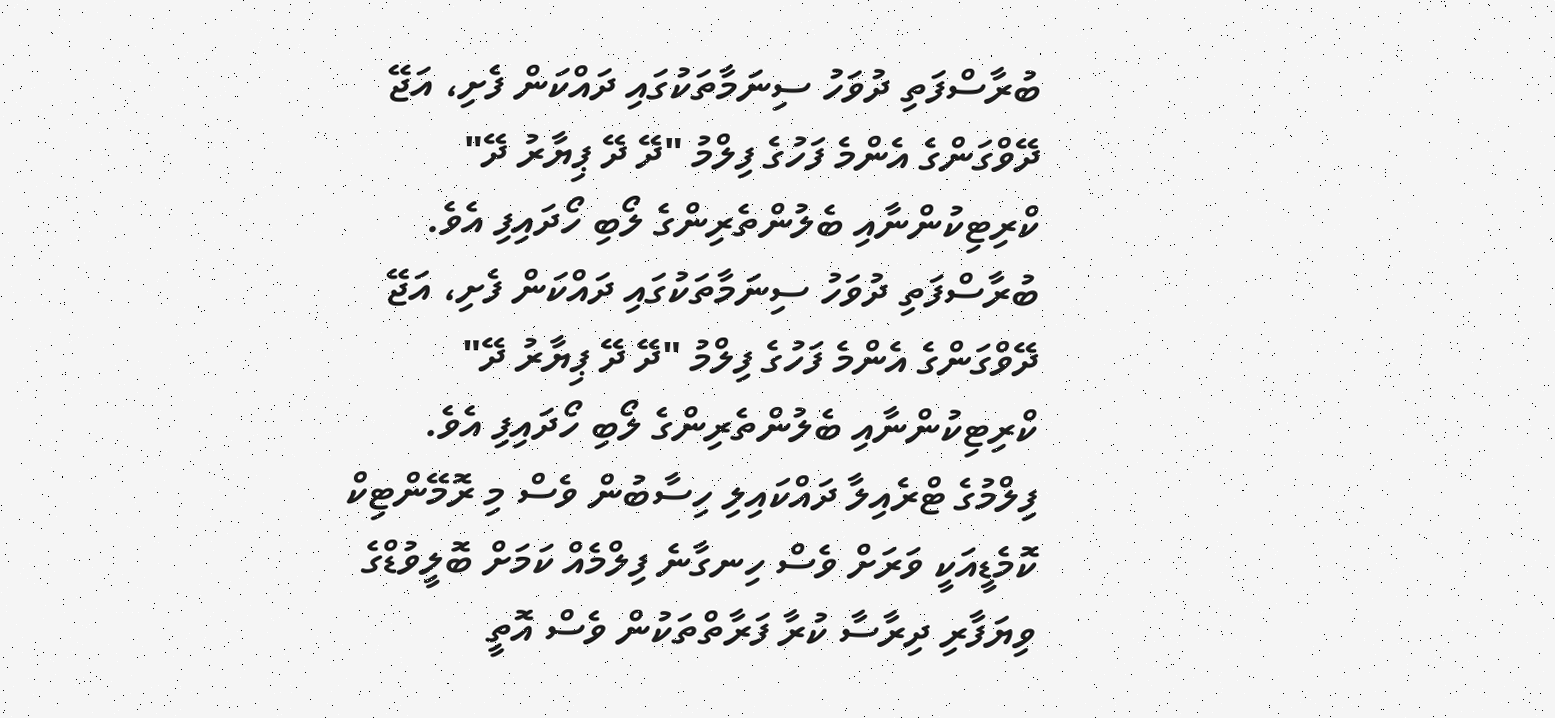ބުރާސްފަތި ދުވަހު ސިނަމާތަކުގައި ދައްކަން ފެށި، އަޖޭ ދޭވްގަންގެ އެންމެ ފަހުގެ ފިލްމު "ދޭ ދޭ ޕިޔާރު ދޭ" ކްރިޓިކުންނާއި ބެލުންތެރިންގެ ލޯބި ހޯދައިފި އެވެ.
ބުރާސްފަތި ދުވަހު ސިނަމާތަކުގައި ދައްކަން ފެށި، އަޖޭ ދޭވްގަންގެ އެންމެ ފަހުގެ ފިލްމު "ދޭ ދޭ ޕިޔާރު ދޭ" ކްރިޓިކުންނާއި ބެލުންތެރިންގެ ލޯބި ހޯދައިފި އެވެ.
ފިލްމުގެ ޓްރެއިލާ ދައްކައިލި ހިސާބުން ވެސް މި ރޮމޭންޓިކް ކޮމެޑީއަކީ ވަރަށް ވެސް ހިނގާނެ ފިލްމެއް ކަމަށް ބޮލީވުޑްގެ ވިޔަފާރި ދިރާސާ ކުރާ ފަރާތްތަކުން ވެސް އޮތީ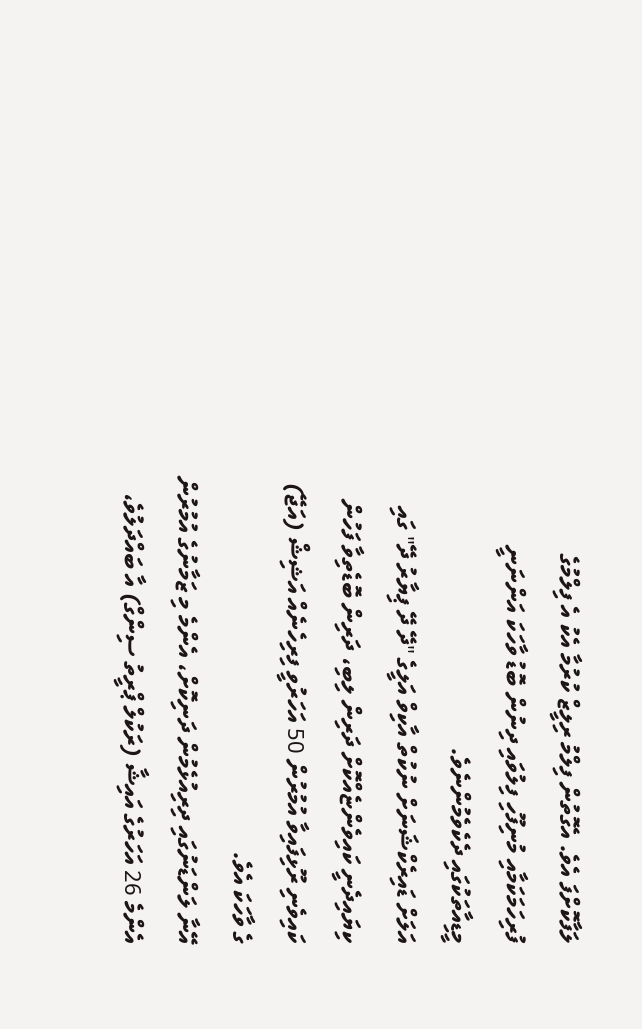ލަފާކޮށްފަ އެވެ. އެގޮތުން ފިލްމު ރިލީޒް ކުރުމާ އެކު އެ ފިލްމުގެ ފުރިހަމަކަމާއި މުނިފޫހި ފިލުވައި ދިނުން ބޮޑު ވާހަކަ އަންނަނީ މީޑިއާތަކުގައި ދެކެވެމުންނެވެ.
އަލަށް ޑައިރެކްޝަނަށް ނުކުތް އާކިވް އަލީގެ "ދޭ ދޭ ޕިޔާރު ދޭ" ގައި ކިޔައިދެނީ ކައިވެންޏެއްކޮށް ދަރިން ލިބި، ދަރިން ބޮޑެތިވާ ފަހުން ކައިވެނި ރޫޅިފައިވާ އުމުރުން 50 އަހަރުވީ ފިރިހެނެއް އަޝިޝް (އަޖޭ) ގެ ވާހަކަ އެވެ.
އޭނާ ލަންޑަނުގައި ދިރިއުޅެމުން ދަނިކޮށް، އެންމެ މި ޒަމާނުގެ އުމުރުން އެންމެ 26 އަހަރުގެ އައިޝާ (ރަކުލް ޕްރީތު ސިންގް) އާ ބައްދަލުވެ،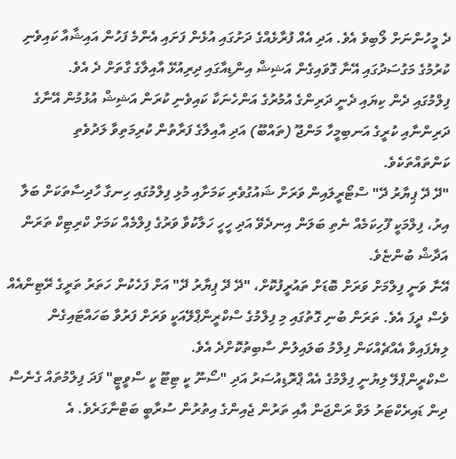ދެ މީހުންނަށް ލޯބިވެ އެވެ. އަދި އެއް ފުރާޅެއްގެ ދަށުގައި އުޅެން ފަށައި އެންމެ ފަހުން އައިޝާއާ ކައިވެނި ކުރުމުގެ މަގުސަދުގައި އޭނާ ގޮވައިގެން އަޝިޝް އިންޑިއާގައި ދިރިއުޅޭ އާއިލާގެ ގާތަށް ދެ އެވެ.
ފިލްމުގައި ދެން ކިޔައި ދެނީ ދަރިންގެ އުމުރުގެ އަންހެނަކާ ކައިވެނި ކުރަން އަޝިޝް އުޅުމުން އޭނާގެ ދަރިންނާއި ކުރީގެ އަނބިމީހާ މަންޖޫ (ތައްބޫ) އަދި އާއިލާގެ ފަރާތުން ކުރިމަތިވާ ލަދުވެތި ކަންތައްތަކެވެ.
"ދޭ ދޭ ޕިޔާރު ދޭ" ސްޓޯރީލައިން ވަރަށް ޝައުގުވެރި ކަމަށާއި މުޅި ފިލްމުގައި ހިނގާ ހާދިސާތަކަށް ބަލާ އިރު، ފިލްމަކީ ފޫހިކަމެއް ނެތި ބަލަން އިނދެވޭ އަދި ހީހީ ހަލާކުވާ ވަރުގެ ފިލްމެއް ކަމަށް ކްރިޓިކް ތަރަން އަދާޝް ބުންޏެވެ.
އޭނާ ވަނީ ފިލްމަށް ވަރަށް ބޮޑަށް ތައުރީފުކޮށް، "ދޭ ދޭ ޕިޔާރު ދޭ" އަށް ފަހެކުން ހަތަރު ތަރީގެ ރޭޓިންއެއް ވެސް ދީފަ އެވެ. ތަރަން ބުނި ގޮތުގައި މި ފިލްމުގެ ސްކްރީންޕްލޭއަކީ ވަރަށް ފަރުވާ ބަހައްޓައިގެން ލިޔެފައިވާ އެއްޗެއްކަން ފިލްމު ބަލައިލުން ސާބިތުކޮށްދެ އެވެ.
ސްކްރީންޕްލޭ ލިޔުނީ ފިލްމުގެ އެއް ޕްރޮޑިއުސަރު އަދި "ސޯނޫ ކީ ޓިޓޫ ކީ ސްވީޓީ" ފަދަ ފިލްމުތައް ގެނެސް ދިން ޑައިރެކްޓަރު ލަވް ރަންޖަން އާއި ތަރުން ޖެއިންގެ އިތުރުން ސުރާބީ ބަޓްނާގަރެވެ. އެ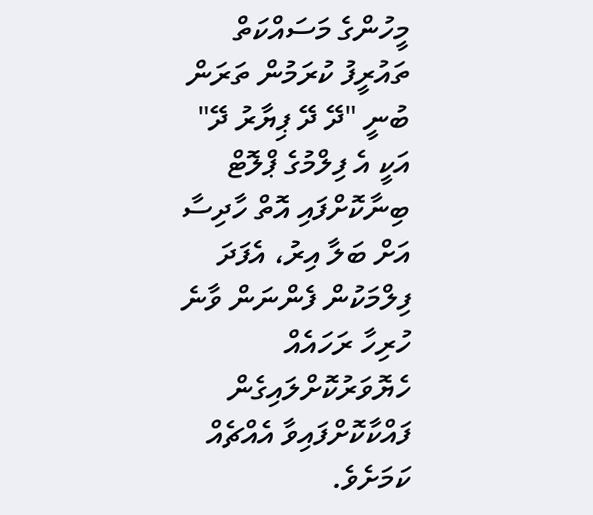މީހުންގެ މަސައްކަތް ތައުރީފު ކުރަމުން ތަރަން ބުނީ "ދޭ ދޭ ޕިޔާރު ދޭ" އަކީ އެ ފިލްމުގެ ޕްލޮޓް ބިނާކޮށްފައި އޮތް ހާދިސާ އަށް ބަލާ އިރު، އެފަދަ ފިލްމަކުން ފެންނަން ވާނެ ހުރިހާ ރަހައެއް ހެޔޮވަރުކޮށްލައިގެން ފައްކާކޮށްފައިވާ އެއްޗެއް ކަމަށެވެ.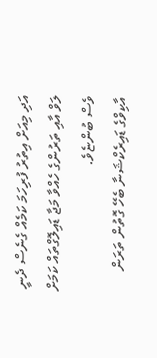އަދި މިއަށް އިތުރު ފުރިހަމަ ކަމެއް ގެނެސް ދެނީ ލަވް އާއި ތަރުންގެ ހެއްވާ މަޖާ ޑައިލޮގްތައް ކަމަށް ވެސް ބުންޏެވެ.
އާކިވްގެ ޑައިރެކްޝަނާ ބެހޭ ގޮތުން ތަރަން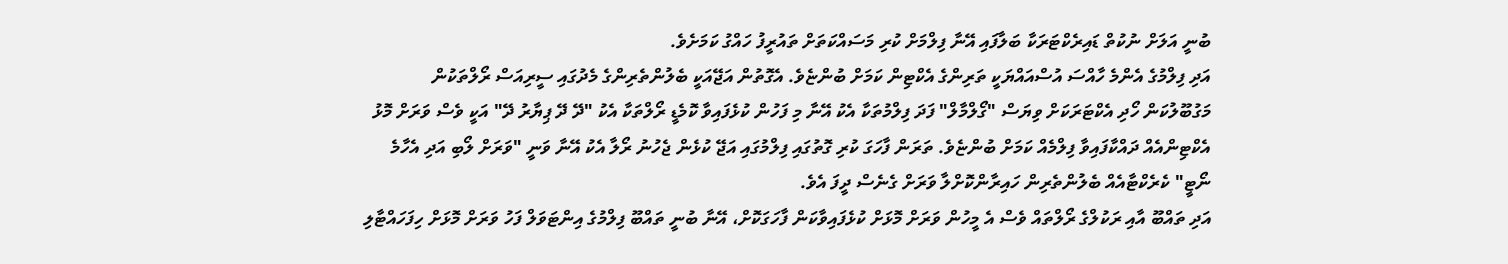ބުނީ އަލަށް ނުކުތް ޑައިރެކްޓަރަކާ ބަލާފައި އޭނާ ފިލްމަށް ކުރި މަސައްކަތަށް ތައުރީފު ހައްގު ކަމަށެވެ.
އަދި ފިލްމުގެ އެންމެ ހާއްސަ އުސްއައްޔަކީ ތަރިންގެ އެކްޓިން ކަމަށް ބުންޏެވެ. އެގޮތުން އަޖޭއަކީ ބެލުންތެރިންގެ މެދުގައި ސީރިއަސް ރޯލްތަކުން މަގުބޫލުކަން ހޯދި އެކްޓަރަކަށް ވިޔަސް "ގޯލްމާލް" ފަދަ ފިލްމުތަކާ އެކު އޭނާ މި ފަހުން ކުޅެފައިވާ ކޮމެޑީ ރޯލްތަކާ އެކު "ދޭ ދޭ ޕިޔާރު ދޭ" އަކީ ވެސް ވަރަށް މޮޅު އެކްޓިންއެއް ދައްކާފައިވާ ފިލްމެއް ކަމަށް ބުންޏެވެ. ތަރަން ފާހަގަ ކުރި ގޮތުގައި ފިލްމުގައި އަޖޭ ކުޅެން ޖެހުނު ރޯލާ އެކު އޭނާ ވަނީ "ވަރަށް ލޯބި އަދި އެހާމެ ނޯޓީ" ކެރެކްޓާއެއް ބެލުންތެރިން ހައިރާންކޮށްލާ ވަރަށް ގެނެސް ދީފަ އެވެ.
އަދި ތައްބޫ އާއި ރަކުލްގެ ރޯލްތައް ވެސް އެ މީހުން ވަރަށް މޮޅަށް ކުޅެފައިވާކަން ފާހަގަކޮށް، އޭނާ ބުނީ ތައްބޫ ފިލްމުގެ އިންޓަވަލް ފަހު ވަރަށް މޮޅަށް ހިފަހައްޓާލި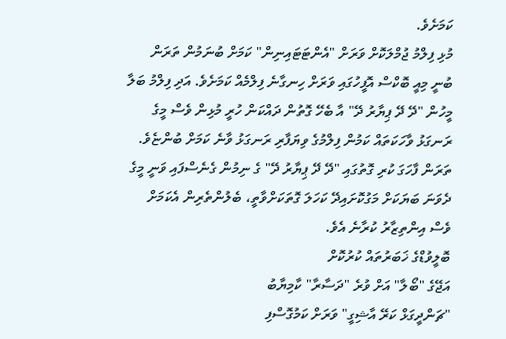ކަމަށެވެ.
މުޅި ފިލްމު ޖުމްލަކޮށް ވަރަށް "އެންޓަޓައިނިން" ކަމަށް ބުނަމުން ތަރަން ބުނީ މިއީ ބޮކްސް އޮފީހުގައި ވަރަށް ހިނގާނެ ފިލްމެއް ކަމަށެވެ. އަދި ފިލްމު ބަލާ މީހުން "ދޭ ދޭ ޕިޔާރު ދޭ" އާ ބެހޭ ގޮތުން ދައްކަން ހުރީ މުޅިން ވެސް މީގެ ރަނގަޅު ވާހަކަތައް ކަމުން ފިލްމުގެ ވިޔަފާރި ރަނގަޅު ވާނެ ކަމަށް ބުންޏެވެ.
ތަރަން ފާހަގަ ކުރި ގޮތުގައި "ދޭ ދޭ ޕިޔާރު ދޭ" ގެ ނިމުން ގެނެސްފައި ވަނީ މީގެ ދެވަނަ ބަޔަކަށް މަގުކޮށައިދޭ ކަހަލަ ގޮތަކަށްވާތީ، ބެލުންތެރިން އެކަމަށް ވެސް އިންތިޒާރު ކުރާނެ އެވެ.
ބޮލީވުޑްގެ ޚަބަރުތައް ކުރުކޮށް
އަޖޭގެ "ބޯލާ" އަށް ވުރެ "ދަސާރާ" ކާމިޔާބު
"ޗަންދީގަޅް ކަރޭ އާޝިގީ" ވަރަށް ކަމުގޮސްފި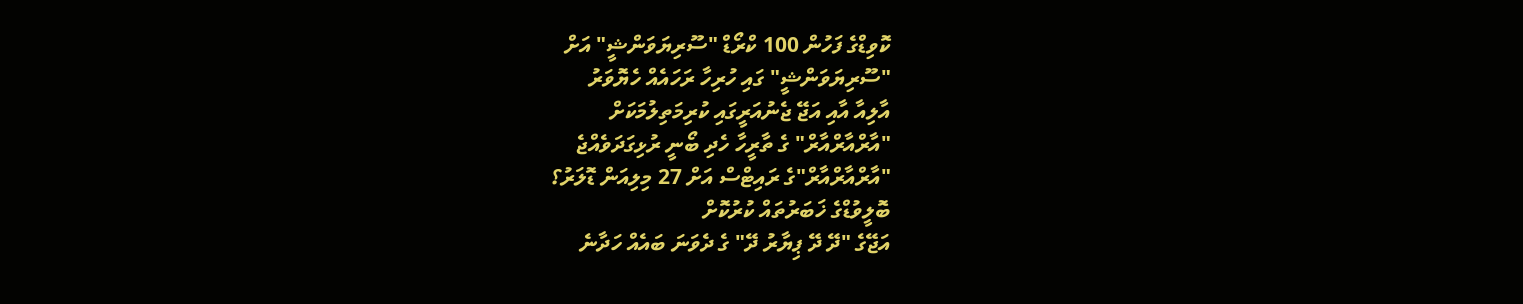ކޮވިޑްގެ ފަހުން 100 ކްރޯޑް "ސޫރިޔަވަންޝީ" އަށް
"ސޫރިޔަވަންޝީ" ގައި ހުރިހާ ރަހައެއް ހެޔޮވަރު
އާލިއާ އާއި އަޖޭ ޖެނުއަރީގައި ކުރިމަތިލުމަކަށް
"އާރްއާރްއާރް" ގެ ތާރީހާ ހެދި ބޯނީ ރުޅިގަދަވެއްޖެ
"އާރްއާރްއާރް"ގެ ރައިޓްސް އަށް 27 މިލިއަން ޑޮލަރު؟
ބޮލީވުޑްގެ ޚަބަރުތައް ކުރުކޮށް
އަޖޭގެ "ދޭ ދޭ ޕިޔާރު ދޭ" ގެ ދެވަނަ ބައެއް ހަދާނެ